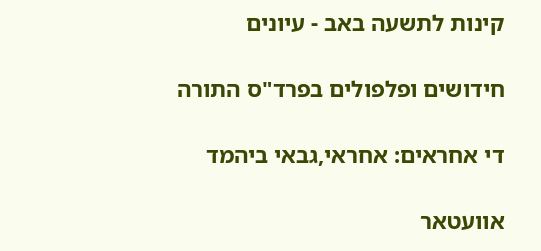קינות לתשעה באב - עיונים

חידושים ופלפולים בפרד"ס התורה

די אחראים: אחראי,גבאי ביהמד

אוועטאר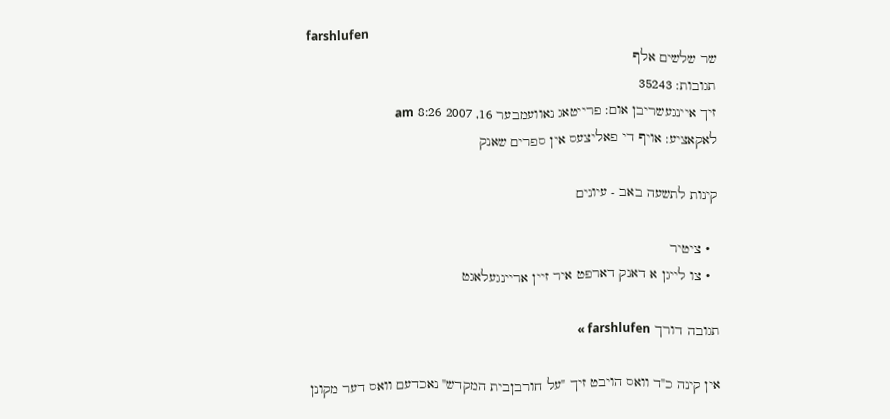farshlufen
שר שלשים אלף
תגובות: 35243
זיך איינגעשריבן אום: פרייטאג נאוועמבער 16, 2007 8:26 am
לאקאציע: אויף די פאליצעס אין ספרים שאנק

קינות לתשעה באב - עיונים

  • ציטיר
  • צו לייגן א דאנק דארפט איר זיין אריינגעלאגט

תגובה דורך farshlufen »

אין קינה כ"ד וואס הויבט זיך "על חורבןבית המקדש" נאכדעם וואס דער מקונן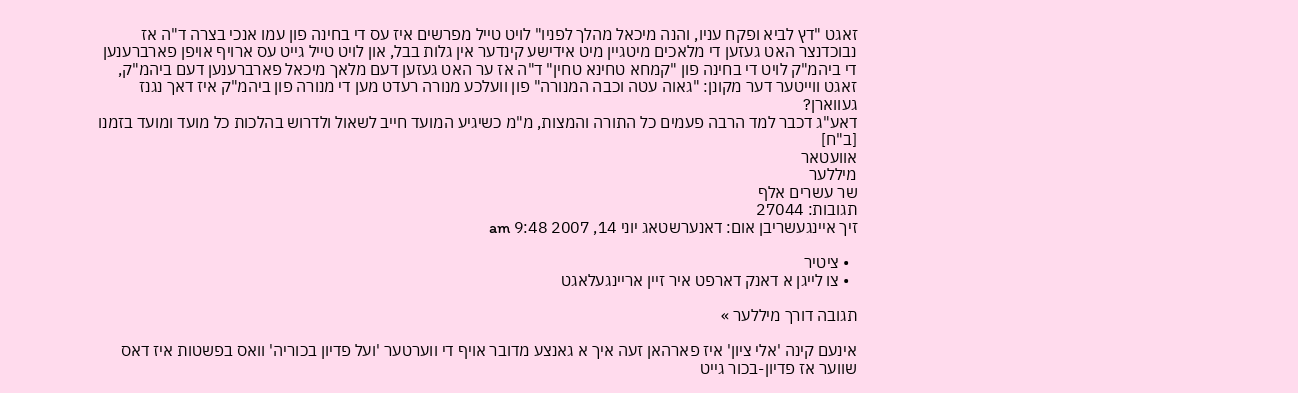זאגט "דץ לביא ופקח עניו, והנה מיכאל מהלך לפניו" לויט טייל מפרשים איז עס די בחינה פון עמו אנכי בצרה ד"ה אז נבוכדנצר האט געזען די מלאכים מיטגיין מיט אידישע קינדער אין גלות בבל, און לויט טייל גייט עס ארויף אויפן פארברענען די ביהמ"ק לויט די בחינה פון "קמחא טחינא טחין" ד"ה אז ער האט געזען דעם מלאך מיכאל פארברענען דעם ביהמ"ק, זאגט ווייטער דער מקונן: "גאוה עטה וכבה המנורה" פון וועלכע מנורה רעדט מען די מנורה פון ביהמ"ק איז דאך נגנז געווארן?
דאע"ג דכבר למד הרבה פעמים כל התורה והמצות, מ"מ כשיגיע המועד חייב לשאול ולדרוש בהלכות כל מועד ומועד בזמנו [ב"ח]
אוועטאר
מיללער
שר עשרים אלף
תגובות: 27044
זיך איינגעשריבן אום: דאנערשטאג יוני 14, 2007 9:48 am

  • ציטיר
  • צו לייגן א דאנק דארפט איר זיין אריינגעלאגט

תגובה דורך מיללער »

אינעם קינה 'אלי ציון' איז פארהאן זעה איך א גאנצע מדובר אויף די ווערטער 'ועל פדיון בכוריה' וואס בפשטות איז דאס שווער אז פדיון-בכור גייט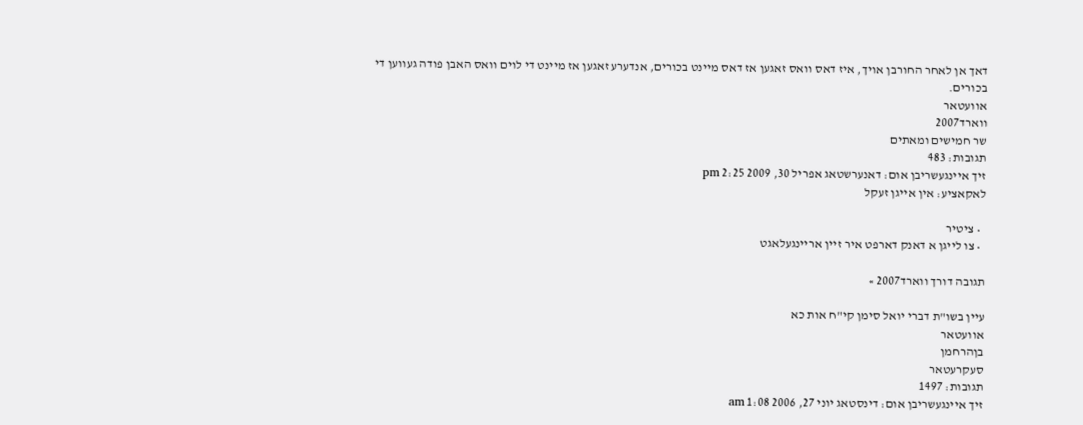דאך אן לאחר החורבן אויך, איז דאס וואס זאגען אז דאס מיינט בכורים, אנדערע זאגען אז מיינט די לוים וואס האבן פודה געווען די בכורים.
אוועטאר
ווארד2007
שר חמישים ומאתים
תגובות: 483
זיך איינגעשריבן אום: דאנערשטאג אפריל 30, 2009 2:25 pm
לאקאציע: אין אייגן זעקל

  • ציטיר
  • צו לייגן א דאנק דארפט איר זיין אריינגעלאגט

תגובה דורך ווארד2007 »

עיין בשו"ת דברי יואל סימן קי"ח אות כא
אוועטאר
בןהרחמן
סעקרעטאר
תגובות: 1497
זיך איינגעשריבן אום: דינסטאג יוני 27, 2006 1:08 am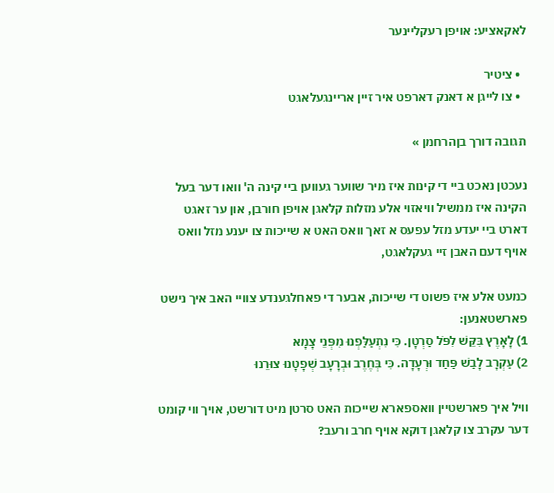לאקאציע: אויפן רעקליינער

  • ציטיר
  • צו לייגן א דאנק דארפט איר זיין אריינגעלאגט

תגובה דורך בןהרחמן »

נעכטן נאכט ביי די קינות איז מיר שווער געווען ביי קינה ה' וואו דער בעל הקינה איז ממשיל וויאזוי אלע מזלות קלאגן אויפן חורבן, און ער זאגט דארט ביי יעדע מזל עפעס א זאך וואס האט א שייכות צו יענע מזל וואס אויף דעם האבן זיי געקלאגט,

כמעט אלע איז פשוט די שייכות, אבער די פאחלגענדע צוויי האב איך נישט פארשטאנען:
1) לָאָרֶץ בִּקֵּשׁ לִפֹּל סַרְטָן. כִּי נִתְעַלַּפְנוּ מִפְּנֵי צָמָא
2) עַקְרָב לָבַשׁ פַּחַד וּרְעָדָה. כִּי בְּחֶרֶב וּבְרָעָב שְׁפָטָנוּ צוּרֵנוּ

וויל איך פארשטיין וואספארא שייכות האט סרטן מיט דורשט, אויך ווי קומט דער עקרב צו קלאגן דוקא אויף חרב ורעב?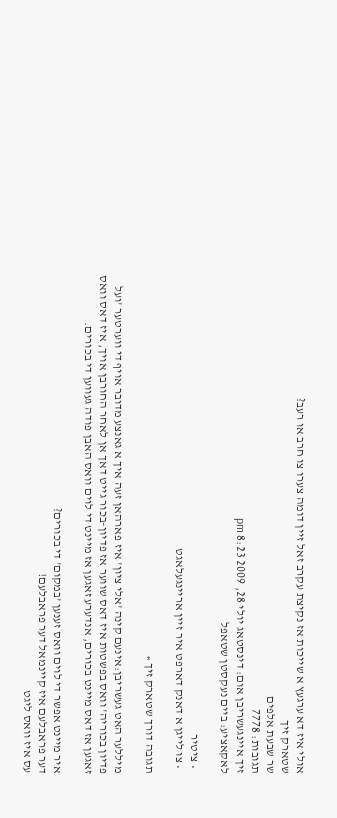אולי איז דא ערגעץ א שייכות אז נקיצת עקרב זאל זיין דומה צערו צו חרב או רעב?
שטארק זיך
שר שבעת אלפים
תגובות: 7778
זיך איינגעשריבן אום: דינסטאג יולי 28, 2009 8:23 pm
לאקאציע: ביים נעקסטן שטאפל

  • ציטיר
  • צו לייגן א דאנק דארפט איר זיין אריינגעלאגט

תגובה דורך שטארק זיך »

מיללער האט געשריבן:אינעם קינה 'אלי ציון' איז פארהאן זעה איך א גאנצע מדובר אויף די ווערטער 'ועל פדיון בכוריה' וואס בפשטות איז דאס שווער אז פדיון-בכור גייט דאך אן לאחר החורבן אויך, איז דאס וואס זאגען אז דאס מיינט בכורים, אנדערע זאגען אז מיינט די לוים וואס האבן פודה געווען די בכורים.

איר מיינט אפשר די לוים וואס זענען 'במקום' די בכורים?
דער פראבלעם איז קיינמאל דער פראבלעם!
עס איז וואס ליגט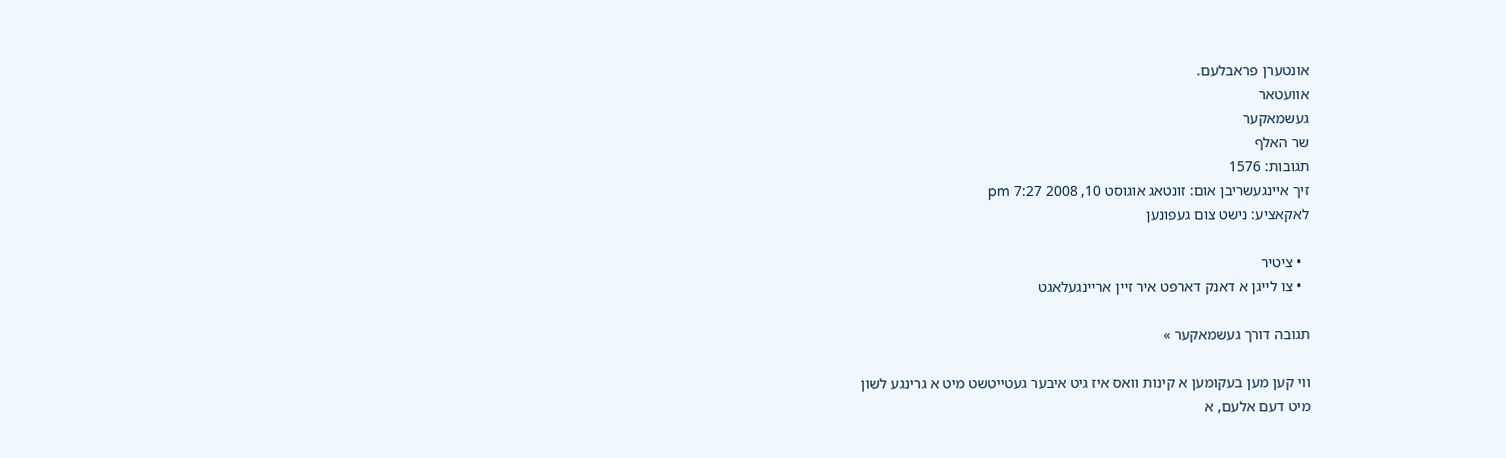אונטערן פראבלעם.
אוועטאר
געשמאקער
שר האלף
תגובות: 1576
זיך איינגעשריבן אום: זונטאג אוגוסט 10, 2008 7:27 pm
לאקאציע: נישט צום געפונען

  • ציטיר
  • צו לייגן א דאנק דארפט איר זיין אריינגעלאגט

תגובה דורך געשמאקער »

ווי קען מען בעקומען א קינות וואס איז גיט איבער געטייטשט מיט א גרינגע לשון
מיט דעם אלעם, א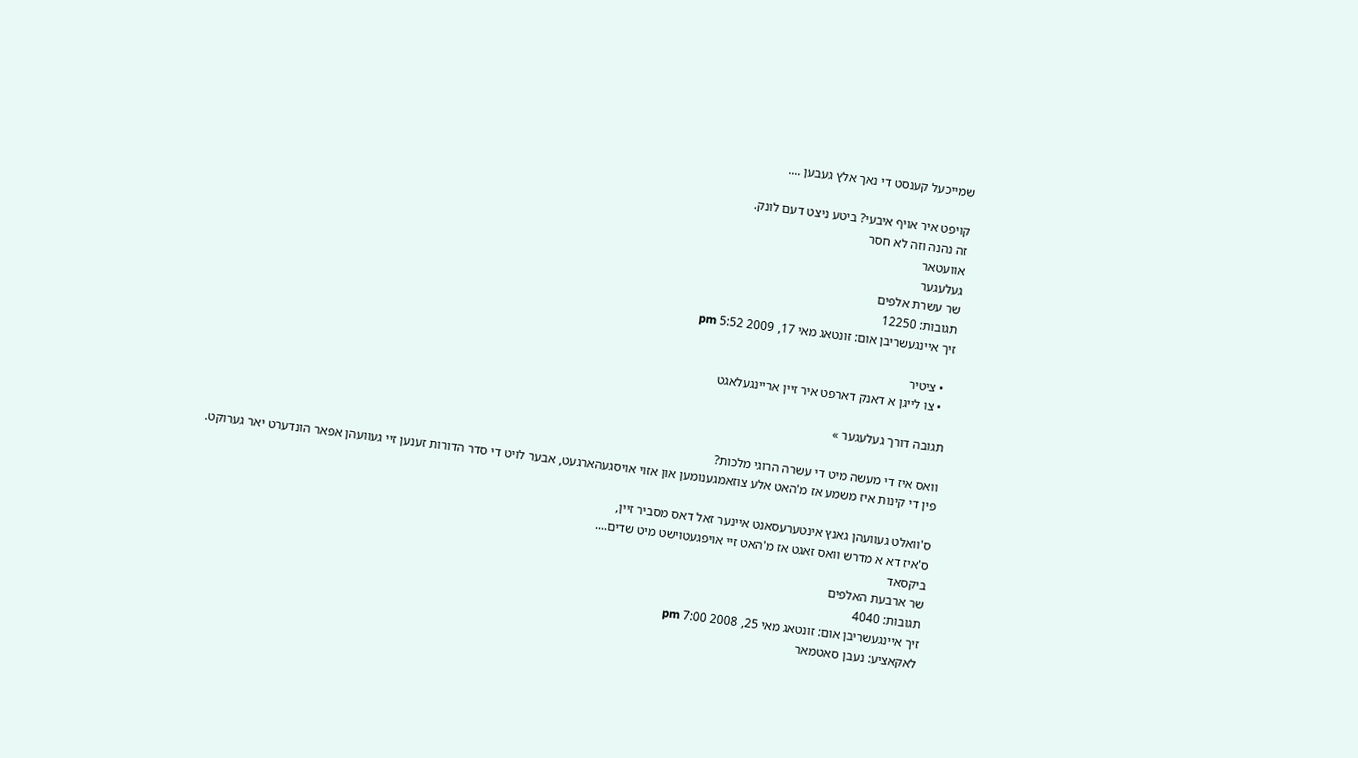שמייכעל קענסט די נאך אלץ געבען ....

קויפט איר אויף איבעי? ביטע ניצט דעם לונק.
זה נהנה וזה לא חסר
אוועטאר
געלעגער
שר עשרת אלפים
תגובות: 12250
זיך איינגעשריבן אום: זונטאג מאי 17, 2009 5:52 pm

  • ציטיר
  • צו לייגן א דאנק דארפט איר זיין אריינגעלאגט

תגובה דורך געלעגער »

וואס איז די מעשה מיט די עשרה הרוגי מלכות?
פין די קינות איז משמע אז מ'האט אלע צוזאמגענומען און אזוי אויסגעהארגעט, אבער לויט די סדר הדורות זענען זיי געוועהן אפאר הונדערט יאר גערוקט.

ס'וואלט געוועהן גאנץ אינטערעסאנט איינער זאל דאס מסביר זיין,
ס'איז דא א מדרש וואס זאגט אז מ'האט זיי אויפגעטוישט מיט שדים....
ביקסאד
שר ארבעת האלפים
תגובות: 4040
זיך איינגעשריבן אום: זונטאג מאי 25, 2008 7:00 pm
לאקאציע: נעבן סאטמאר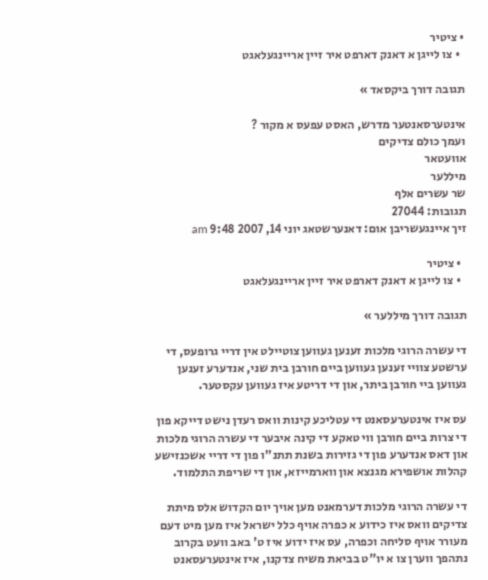• ציטיר
  • צו לייגן א דאנק דארפט איר זיין אריינגעלאגט

תגובה דורך ביקסאד »

אינטערסאנטער מדרש, האסט עפעס א מקור ?
ועמך כולם צדיקים
אוועטאר
מיללער
שר עשרים אלף
תגובות: 27044
זיך איינגעשריבן אום: דאנערשטאג יוני 14, 2007 9:48 am

  • ציטיר
  • צו לייגן א דאנק דארפט איר זיין אריינגעלאגט

תגובה דורך מיללער »

די עשרה הרוגי מלכות זענען געווען צוטיילט אין דריי גרופעס, די ערשטע צוויי זענען געווען ביים חורבן בית שני, אנדערע זענען געווען ביי חורבן ביתר, און די דריטע איז געווען עקסטער.

עס איז אינטערעסאנט די עטליכע קינות וואס רעדן נישט דייקא פון די צרות ביים חורבן ווי טאקע די קינה איבער די עשרה הרוגי מלכות און דאס אנדערע פון די גזירות בשנת תתנ"ו פון די דריי אשכנזישע קהלות אושפירא מגנצא און ווארמייזא, און די שריפת התלמוד.

די עשרה הרוגי מלכות דערמאנט מען אויך יום הקדוש אלס מיתת צדיקים וואס איז כידוע א כפרה אויף כלל ישראל איז מען מיט דעם מעורר אויף סליחה וכפרה, עס איז ידוע איז ט' באב וועט בקרוב נתהפך ווערן צו א יו"ט בביאת משיח צדקנו, איז אינטערעסאנט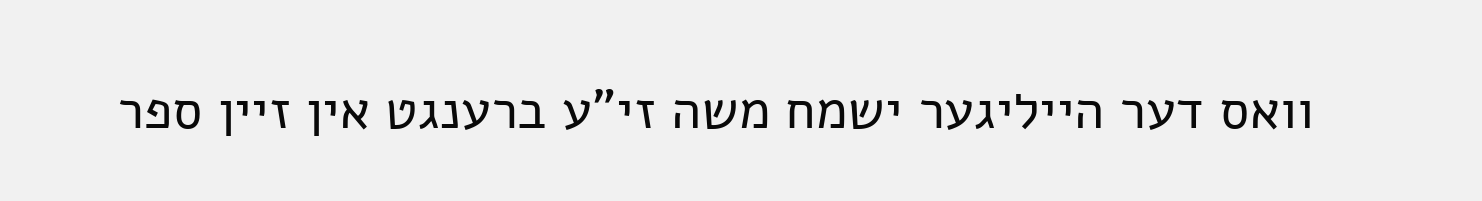וואס דער הייליגער ישמח משה זי"ע ברענגט אין זיין ספר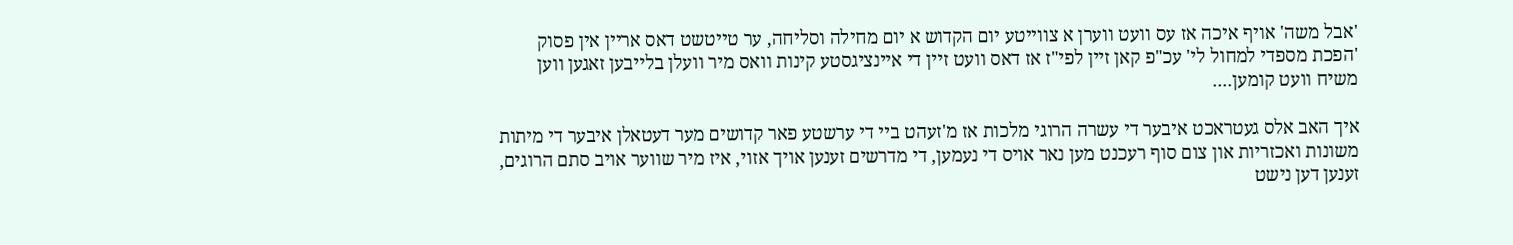'אבל משה' אויף איכה אז עס וועט ווערן א צווייטע יום הקדוש א יום מחילה וסליחה, ער טייטשט דאס אריין אין פסוק 'הפכת מספדי למחול לי' עכ"פ קאן זיין לפי"ז אז דאס וועט זיין די איינציגסטע קינות וואס מיר וועלן בלייבען זאגען ווען משיח וועט קומען....

איך האב אלס געטראכט איבער די עשרה הרוגי מלכות אז מ'זעהט ביי די ערשטע פאר קדושים מער דעטאלן איבער די מיתות משונות ואכזריות און צום סוף רעכנט מען נאר אויס די נעמען, די מדרשים זענען אויך אזוי, איז מיר שווער אויב סתם הרוגים, זענען דען נישט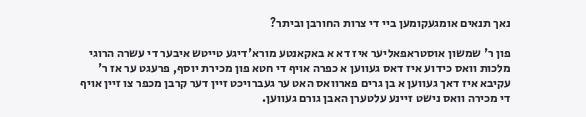נאך תנאים אומגעקומען ביי די צרות החורבן וביתר?

פון ר' שמשון אוסטראפאליער איז דא א באקאנטע מורא'דיגע טייטש איבער די עשרה הרוגי מלכות וואס כידוע איז דאס געווען א כפרה אויף די חטא פון מכירת יוסף, פרעגט ער אז ר' עקיבא איז דאך געווען א בן גרים פארוואס האט ער געברויכט זיין דער קרבן מכפר צו זיין אויף די מכירה וואס נישט זיינע עלטערן האבן גורם געווען.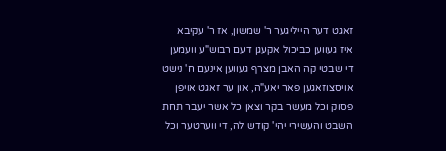זאגט דער הייליגער ר' שמשון, אז ר' עקיבא איז געווען כביכול אקעגן דעם רבוש"ע וועמען די שבטי קה האבן מצרף געווען אינעם ח' נישט אויסצוזאגען פאר יאע"ה, און ער זאגט אויפן פסוק וכל מעשר בקר וצאן כל אשר יעבר תחת השבט והעשירי יהי' קודש לה, די ווערטער וכל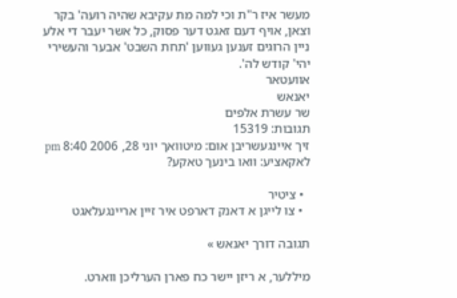מעשר איז ר"ת וכי למה מת עקיבא שהיה רועה' בקר וצאן, אויף דעם זאגט דער פסוק, כל אשר יעבר די אלע ניין הרוגים זענען געווען 'תחת השבט' אבער והעשירי יהי' קודש לה'.
אוועטאר
יאנאש
שר עשרת אלפים
תגובות: 15319
זיך איינגעשריבן אום: מיטוואך יוני 28, 2006 8:40 pm
לאקאציע: וואו בינעך טאקע?

  • ציטיר
  • צו לייגן א דאנק דארפט איר זיין אריינגעלאגט

תגובה דורך יאנאש »

מיללער, א ריזן יישר כח פארן הערליכן ווארט.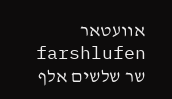אוועטאר
farshlufen
שר שלשים אלף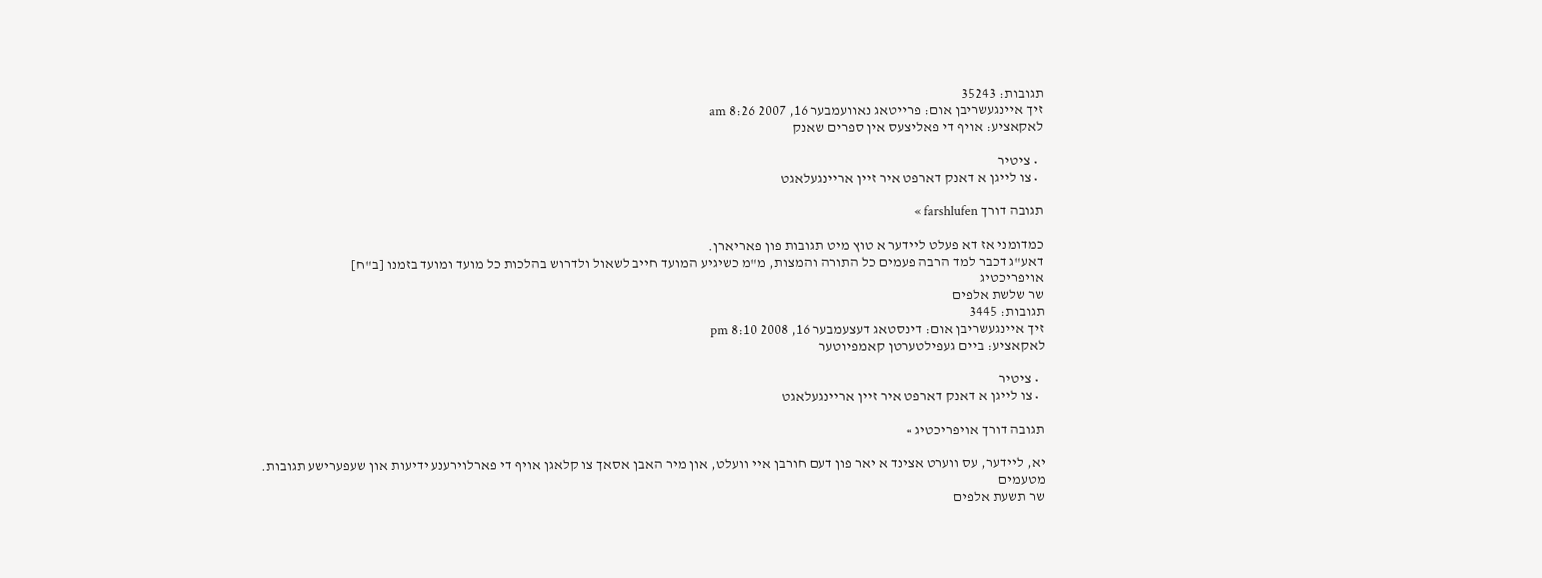תגובות: 35243
זיך איינגעשריבן אום: פרייטאג נאוועמבער 16, 2007 8:26 am
לאקאציע: אויף די פאליצעס אין ספרים שאנק

  • ציטיר
  • צו לייגן א דאנק דארפט איר זיין אריינגעלאגט

תגובה דורך farshlufen »

כמדומני אז דא פעלט ליידער א טוץ מיט תגובות פון פאריארן.
דאע"ג דכבר למד הרבה פעמים כל התורה והמצות, מ"מ כשיגיע המועד חייב לשאול ולדרוש בהלכות כל מועד ומועד בזמנו [ב"ח]
אויפריכטיג
שר שלשת אלפים
תגובות: 3445
זיך איינגעשריבן אום: דינסטאג דעצעמבער 16, 2008 8:10 pm
לאקאציע: ביים געפילטערטן קאמפיוטער

  • ציטיר
  • צו לייגן א דאנק דארפט איר זיין אריינגעלאגט

תגובה דורך אויפריכטיג »

יא, ליידער, עס ווערט אצינד א יאר פון דעם חורבן איי וועלט, און מיר האבן אסאך צו קלאגן אויף די פארלוירענע ידיעות און שעפערישע תגובות.
מטעמים
שר תשעת אלפים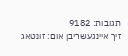תגובות: 9182
זיך איינגעשריבן אום: זונטאג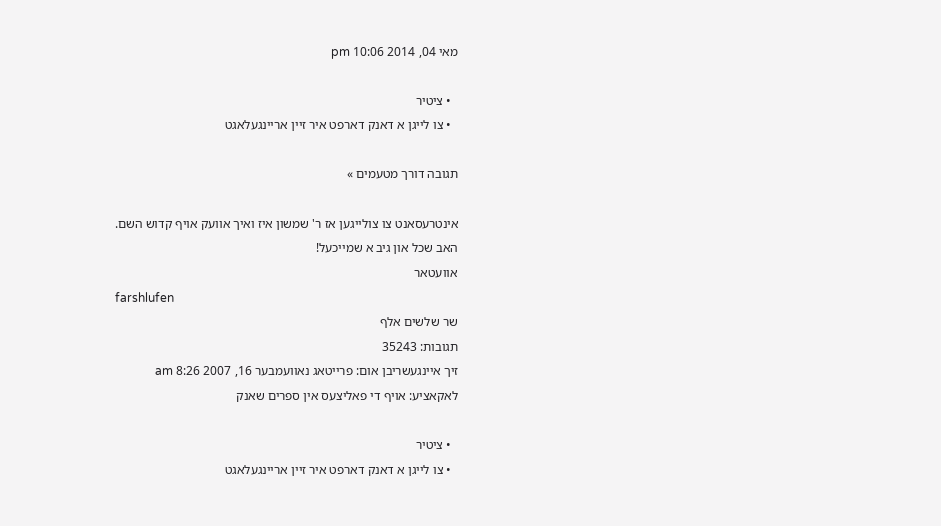מאי 04, 2014 10:06 pm

  • ציטיר
  • צו לייגן א דאנק דארפט איר זיין אריינגעלאגט

תגובה דורך מטעמים »

אינטרעסאנט צו צולייגען אז ר' שמשון איז ואיך אוועק אויף קדוש השם.
האב שכל און גיב א שמייכעל!
אוועטאר
farshlufen
שר שלשים אלף
תגובות: 35243
זיך איינגעשריבן אום: פרייטאג נאוועמבער 16, 2007 8:26 am
לאקאציע: אויף די פאליצעס אין ספרים שאנק

  • ציטיר
  • צו לייגן א דאנק דארפט איר זיין אריינגעלאגט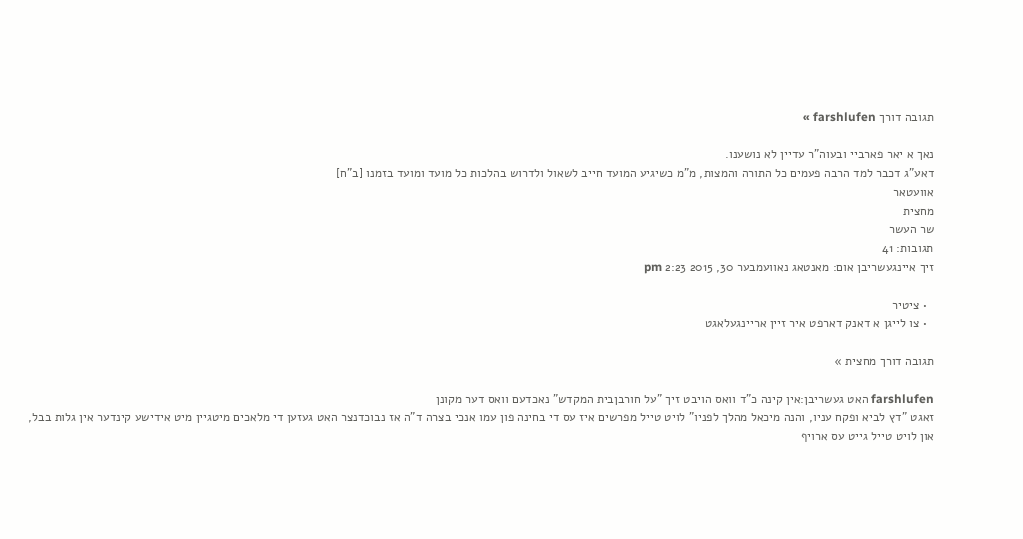תגובה דורך farshlufen »

נאך א יאר פארביי ובעוה"ר עדיין לא נושענו.
דאע"ג דכבר למד הרבה פעמים כל התורה והמצות, מ"מ כשיגיע המועד חייב לשאול ולדרוש בהלכות כל מועד ומועד בזמנו [ב"ח]
אוועטאר
מחצית
שר העשר
תגובות: 41
זיך איינגעשריבן אום: מאנטאג נאוועמבער 30, 2015 2:23 pm

  • ציטיר
  • צו לייגן א דאנק דארפט איר זיין אריינגעלאגט

תגובה דורך מחצית »

farshlufen האט געשריבן:אין קינה כ"ד וואס הויבט זיך "על חורבןבית המקדש" נאכדעם וואס דער מקונן
זאגט "דץ לביא ופקח עניו, והנה מיכאל מהלך לפניו" לויט טייל מפרשים איז עס די בחינה פון עמו אנכי בצרה ד"ה אז נבוכדנצר האט געזען די מלאכים מיטגיין מיט אידישע קינדער אין גלות בבל, און לויט טייל גייט עס ארויף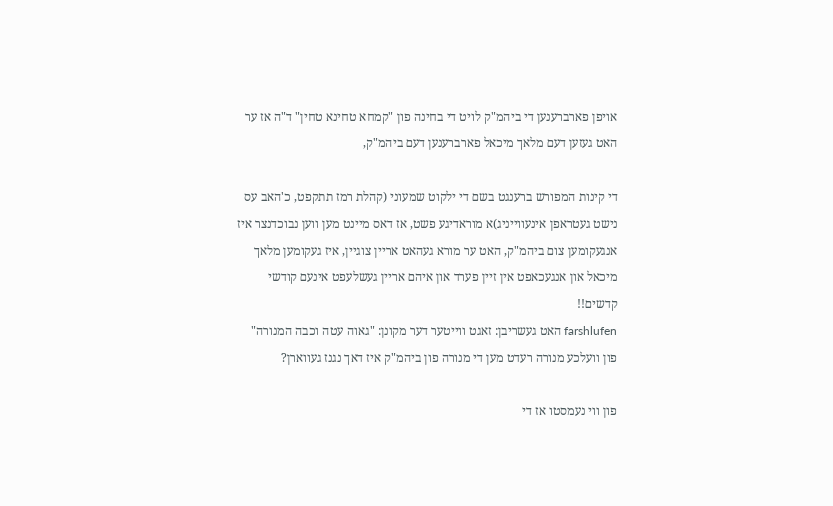אויפן פארברענען די ביהמ"ק לויט די בחינה פון "קמחא טחינא טחין" ד"ה אז ער האט געזען דעם מלאך מיכאל פארברענען דעם ביהמ"ק,

די קינות המפורש ברענגט בשם די ילקוט שמעוני (קהלת רמז תתקפט, כ'האב עס נישט געטראפן אינעווייניג)א מוראדיגע פשט, אז דאס מיינט מען ווען נבוכדנצר איז אנגעקומען צום ביהמ"ק, האט ער מורא געהאט אריין צוגיין, איז געקומען מלאך מיכאל און אנגעכאפט אין זיין פערד און איהם אריין געשלעפט אינעם קודשי קדשים!!
farshlufen האט געשריבן: זאגט ווייטער דער מקונן: "גאוה עטה וכבה המנורה" פון וועלכע מנורה רעדט מען די מנורה פון ביהמ"ק איז דאך נגנז געווארן?

פון ווי נעמסטו אז די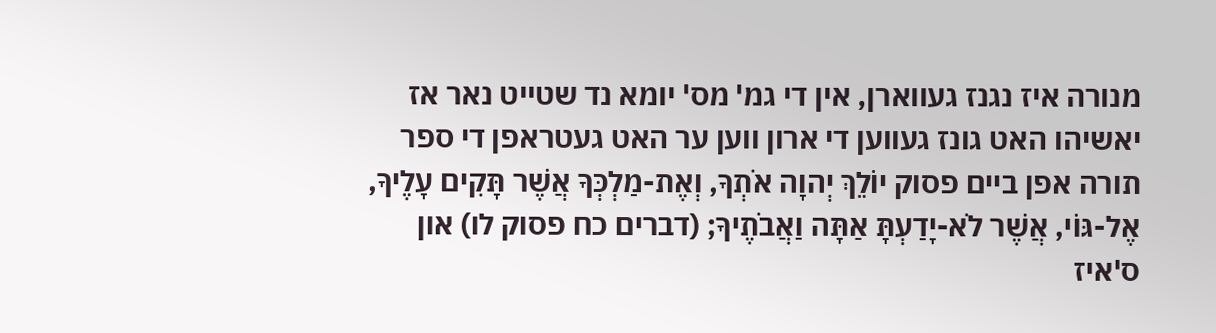מנורה איז נגנז געווארן, אין די גמ' מס' יומא נד שטייט נאר אז יאשיהו האט גונז געווען די ארון ווען ער האט געטראפן די ספר תורה אפן ביים פסוק יוֹלֵךְ יְהוָה אֹתְךָ, וְאֶת-מַלְכְּךָ אֲשֶׁר תָּקִים עָלֶיךָ, אֶל-גּוֹי, אֲשֶׁר לֹא-יָדַעְתָּ אַתָּה וַאֲבֹתֶיךָ; (דברים כח פסוק לו) און ס'איז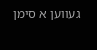געווען א סימן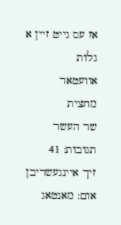אז עס גייט זיין א גלות
אוועטאר
מחצית
שר העשר
תגובות: 41
זיך איינגעשריבן אום: מאנטאג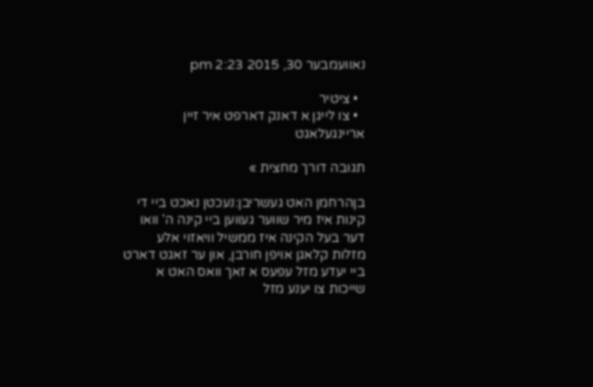נאוועמבער 30, 2015 2:23 pm

  • ציטיר
  • צו לייגן א דאנק דארפט איר זיין אריינגעלאגט

תגובה דורך מחצית »

בןהרחמן האט געשריבן:נעכטן נאכט ביי די קינות איז מיר שווער געווען ביי קינה ה' וואו דער בעל הקינה איז ממשיל וויאזוי אלע מזלות קלאגן אויפן חורבן, און ער זאגט דארט ביי יעדע מזל עפעס א זאך וואס האט א שייכות צו יענע מזל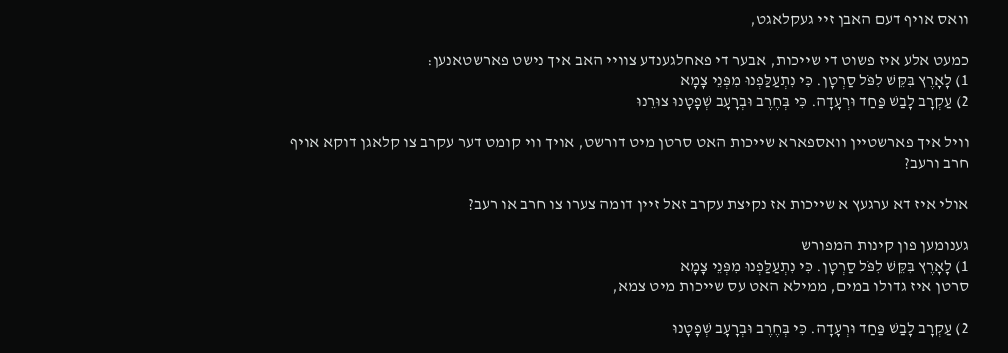וואס אויף דעם האבן זיי געקלאגט,

כמעט אלע איז פשוט די שייכות, אבער די פאחלגענדע צוויי האב איך נישט פארשטאנען:
1) לָאָרֶץ בִּקֵּשׁ לִפֹּל סַרְטָן. כִּי נִתְעַלַּפְנוּ מִפְּנֵי צָמָא
2) עַקְרָב לָבַשׁ פַּחַד וּרְעָדָה. כִּי בְּחֶרֶב וּבְרָעָב שְׁפָטָנוּ צוּרֵנוּ

וויל איך פארשטיין וואספארא שייכות האט סרטן מיט דורשט, אויך ווי קומט דער עקרב צו קלאגן דוקא אויף חרב ורעב?

אולי איז דא ערגעץ א שייכות אז נקיצת עקרב זאל זיין דומה צערו צו חרב או רעב?

גענומען פון קינות המפורש
1) לָאָרֶץ בִּקֵּשׁ לִפֹּל סַרְטָן. כִּי נִתְעַלַּפְנוּ מִפְּנֵי צָמָא
סרטן איז גדולו במים, ממילא האט עס שייכות מיט צמא,

2) עַקְרָב לָבַשׁ פַּחַד וּרְעָדָה. כִּי בְּחֶרֶב וּבְרָעָב שְׁפָטָנוּ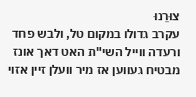צוּרֵנוּ
עקרב גדולו במקום טל, ולבש פחד ורעדה ווייל השי"ת האט דאך אונז מבטיח געווען אז מיר וועלן זיין אזוי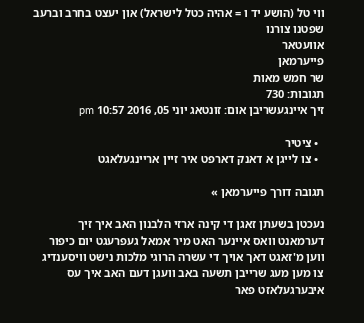ווי טל (הושע יד ו = אהיה כטל לישראל) און יעצט בחרב וברעב שפטנו צורנו
אוועטאר
פייערמאן
שר חמש מאות
תגובות: 730
זיך איינגעשריבן אום: זונטאג יוני 05, 2016 10:57 pm

  • ציטיר
  • צו לייגן א דאנק דארפט איר זיין אריינגעלאגט

תגובה דורך פייערמאן »

נעכטן בשעתן זאגן די קינה ארזי הלבנון האב איך זיך דערמאנט וואס איינער האט מיר אמאל געפרעגט יום כיפור ווען מ'זאגט דאך אויך די עשרה הרוגי מלכות נישט וויסענדיג צו מען מעג שרייבן תשעה באב וועגן דעם האב איך עס איבערגעלאזט פאר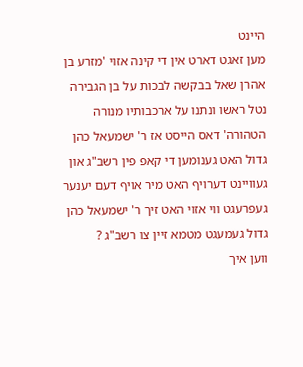היינט
מען זאגט דארט אין די קינה אזוי 'מזרע בן אהרן שאל בבקשה לבכות על בן הגבירה נטל ראשו ונתנו על ארכבותיו מנורה הטהורה' דאס הייסט אז ר' ישמעאל כהן גדול האט גענומען די קאפ פין רשב"ג און געוויינט דערויף האט מיר אויף דעם יענער געפרעגט ווי אזוי האט זיך ר' ישמעאל כהן גדול געמעגט מטמא זיין צו רשב"ג ?
ווען איך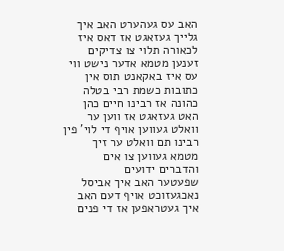האב עס געהערט האב איך גלייך געזאגט אז דאס איז לכאורה תלוי צו צדיקים זענען מטמא אדער נישט ווי עס איז באקאנט תוס אין כתובות כשמת רבי בטלה כהונה אז רבינו חיים כהן האט געזאגט אז ווען ער וואלט געווען אויף די לוי' פין רבינו תם וואלט ער זיך מטמא געווען צו אים והדברים ידועים
שפעטער האב איך אביסל נאכגעזוכט אויף דעם האב איך געטראפען אז די פנים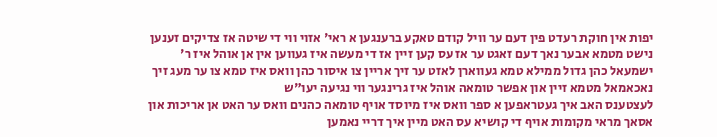יפות אין חוקת רעדט פין דעם ער וויל קודם טאקע ברענגען א ראי' אזוי ווי די שיטה אז צדיקים זענען נישט מטמא אבער נאך דעם זאגט ער אז עס קען זיין אז די מעשה איז געווען אין אן אוהל איז ר' ישמעאל כהן גדול ממילא טמא געווארן לאזט ער זיך אריין צו איסור כהן וואס איז טמא צו ער מעג זיך נאכאמאל מטמא זיין און אפשר טומאה אוהל איז גרינגער ווי נגיעה יעו"ש
לעצטענס האב איך געטראפען א ספר וואס איז מיוסד אויף טומאה כהנים וואס ער האט אן אריכות און אסאך מראי מקומות אויף די קושיא עס האט מיין איך דריי נאמען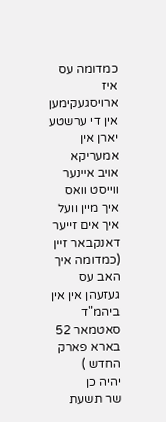כמדומה עס איז ארויסגעקימען אין די ערשטע יארן אין אמעריקא אויב איינער ווייסט וואס איך מיין וועל איך אים זייער דאנקבאר זיין (כמדומה איך האב עס געזעהן אין אין ביהמ"ד סאטמאר 52 בארא פארק החדש )
יהיה כן
שר תשעת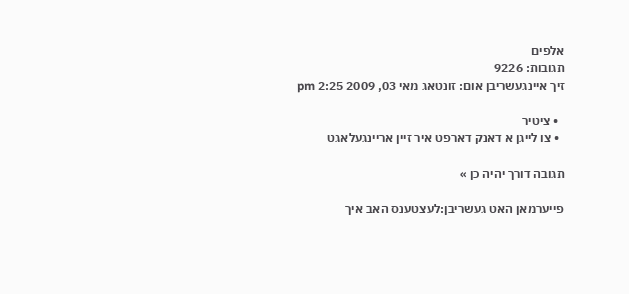אלפים
תגובות: 9226
זיך איינגעשריבן אום: זונטאג מאי 03, 2009 2:25 pm

  • ציטיר
  • צו לייגן א דאנק דארפט איר זיין אריינגעלאגט

תגובה דורך יהיה כן »

פייערמאן האט געשריבן:לעצטענס האב איך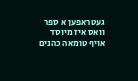געטראפען א ספר וואס איז מיוסד אויף טומאה כהנים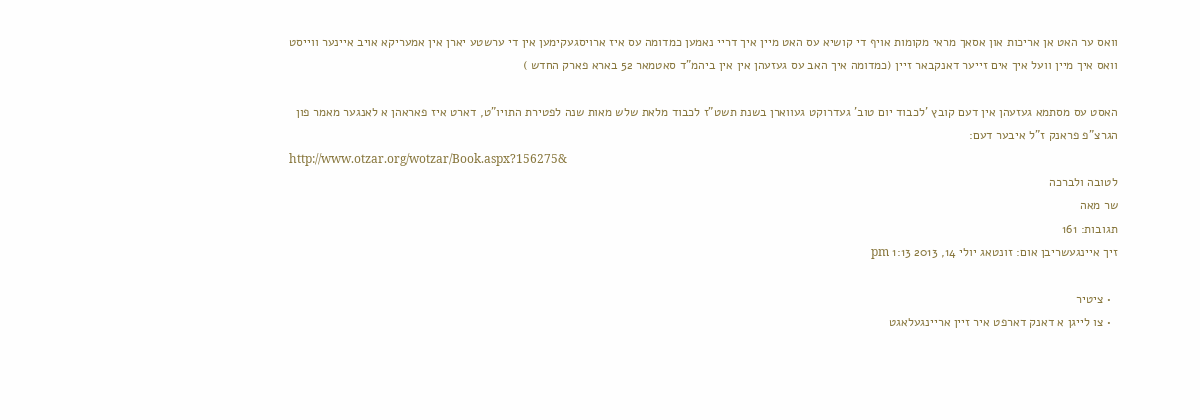וואס ער האט אן אריכות און אסאך מראי מקומות אויף די קושיא עס האט מיין איך דריי נאמען כמדומה עס איז ארויסגעקימען אין די ערשטע יארן אין אמעריקא אויב איינער ווייסט וואס איך מיין וועל איך אים זייער דאנקבאר זיין (כמדומה איך האב עס געזעהן אין אין ביהמ"ד סאטמאר 52 בארא פארק החדש )

האסט עס מסתמא געזעהן אין דעם קובץ 'לכבוד יום טוב' געדרוקט געווארן בשנת תשט"ז לכבוד מלאת שלש מאות שנה לפטירת התויו"ט, דארט איז פאראהן א לאנגער מאמר פון הגרצ"פ פראנק ז"ל איבער דעם:
http://www.otzar.org/wotzar/Book.aspx?156275&
לטובה ולברכה
שר מאה
תגובות: 161
זיך איינגעשריבן אום: זונטאג יולי 14, 2013 1:13 pm

  • ציטיר
  • צו לייגן א דאנק דארפט איר זיין אריינגעלאגט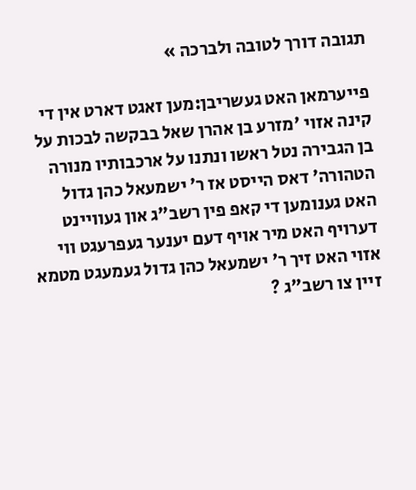תגובה דורך לטובה ולברכה »

פייערמאן האט געשריבן:מען זאגט דארט אין די קינה אזוי 'מזרע בן אהרן שאל בבקשה לבכות על בן הגבירה נטל ראשו ונתנו על ארכבותיו מנורה הטהורה' דאס הייסט אז ר' ישמעאל כהן גדול האט גענומען די קאפ פין רשב"ג און געוויינט דערויף האט מיר אויף דעם יענער געפרעגט ווי אזוי האט זיך ר' ישמעאל כהן גדול געמעגט מטמא זיין צו רשב"ג ?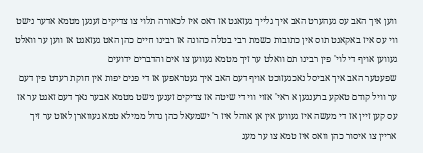ווען איך האב עס געהערט האב איך גלייך געזאגט אז דאס איז לכאורה תלוי צו צדיקים זענען מטמא אדער נישט ווי עס איז באקאנט תוס אין כתובות כשמת רבי בטלה כהונה אז רבינו חיים כהן האט געזאגט אז ווען ער וואלט געווען אויף די לוי' פין רבינו תם וואלט ער זיך מטמא געווען צו אים והדברים ידועים
שפעטער האב איך אביסל נאכגעזוכט אויף דעם האב איך געטראפען אז די פנים יפות אין חוקת רעדט פין דעם ער וויל קודם טאקע ברענגען א ראי' אזוי ווי די שיטה אז צדיקים זענען נישט מטמא אבער נאך דעם זאגט ער אז עס קען זיין אז די מעשה איז געווען אין אן אוהל איז ר' ישמעאל כהן גדול ממילא טמא געווארן לאזט ער זיך אריין צו איסור כהן וואס איז טמא צו ער מעג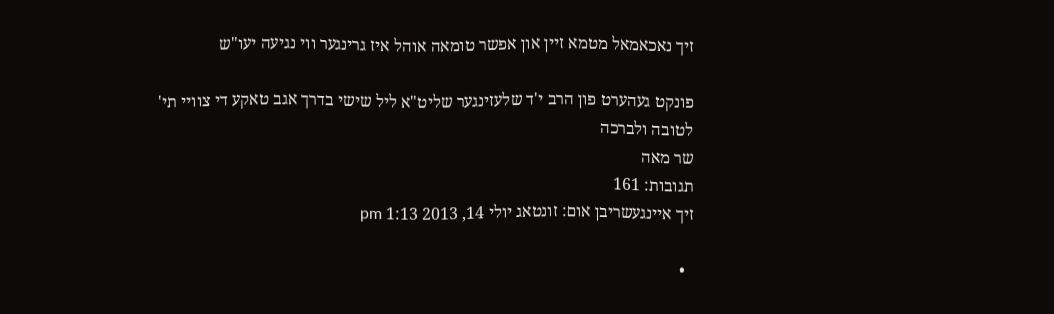זיך נאכאמאל מטמא זיין און אפשר טומאה אוהל איז גרינגער ווי נגיעה יעו"ש

פונקט געהערט פון הרב י'ד שלעזינגער שליט"א ליל שישי בדרך אגב טאקע די צוויי תי'
לטובה ולברכה
שר מאה
תגובות: 161
זיך איינגעשריבן אום: זונטאג יולי 14, 2013 1:13 pm

  •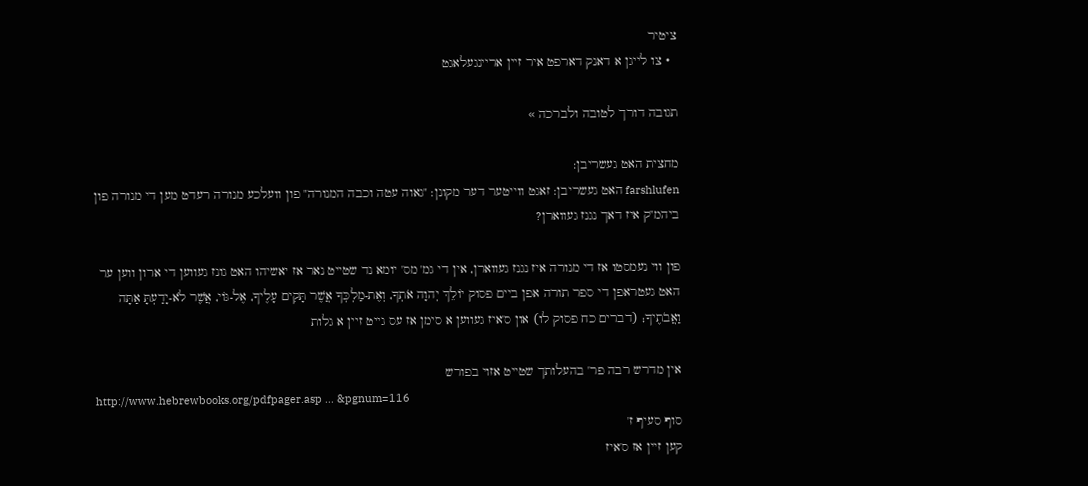ציטיר
  • צו לייגן א דאנק דארפט איר זיין אריינגעלאגט

תגובה דורך לטובה ולברכה »

מחצית האט געשריבן:
farshlufen האט געשריבן: זאגט ווייטער דער מקונן: "גאוה עטה וכבה המנורה" פון וועלכע מנורה רעדט מען די מנורה פון ביהמ"ק איז דאך נגנז געווארן?

פון ווי נעמסטו אז די מנורה איז נגנז געווארן, אין די גמ' מס' יומא נד שטייט נאר אז יאשיהו האט גונז געווען די ארון ווען ער האט געטראפן די ספר תורה אפן ביים פסוק יוֹלֵךְ יְהוָה אֹתְךָ, וְאֶת-מַלְכְּךָ אֲשֶׁר תָּקִים עָלֶיךָ, אֶל-גּוֹי, אֲשֶׁר לֹא-יָדַעְתָּ אַתָּה וַאֲבֹתֶיךָ; (דברים כח פסוק לו) און ס'איז געווען א סימן אז עס גייט זיין א גלות

אין מדרש רבה פר' בהעלותך שטייט אזוי בפורש
http://www.hebrewbooks.org/pdfpager.asp ... &pgnum=116
סוף סעיף ז'
קען זיין אז ס'איז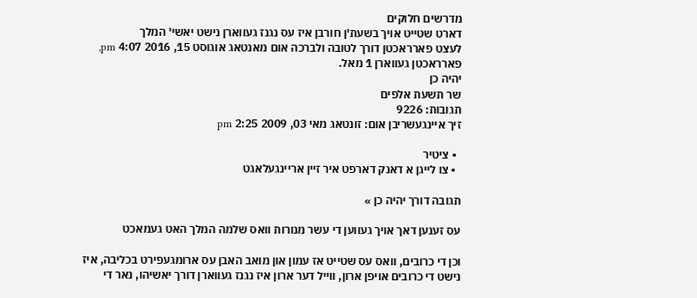מדרשים חלוקים
דארט שטייט אויך בשעת'ן חורבן איז עס נגנז געווארן נישט יאשי' המלך
לעצט פארראכטן דורך לטובה ולברכה אום מאנטאג אוגוסט 15, 2016 4:07 pm, פארראכטן געווארן 1 מאל.
יהיה כן
שר תשעת אלפים
תגובות: 9226
זיך איינגעשריבן אום: זונטאג מאי 03, 2009 2:25 pm

  • ציטיר
  • צו לייגן א דאנק דארפט איר זיין אריינגעלאגט

תגובה דורך יהיה כן »

עס זענען דאך אויך געווען די עשר מנורות וואס שלמה המלך האט געמאכט

וכן די כרובים, וואס עס שטייט אז עמון און מואב האבן עס ארומגעפירט בכליבה, איז נישט די כרובים אויפן ארון, ווייל דער ארון איז נגנז געווארן דורך יאשיהו, נאר די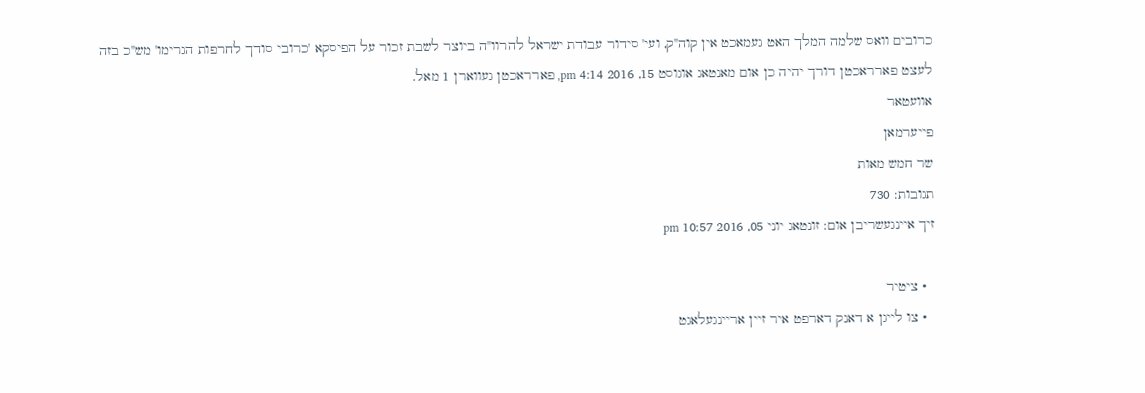כרובים וואס שלמה המלך האט געמאכט אין קוה"ק, ועי' סידור עבודת ישראל להרוו"ה ביוצר לשבת זכור על הפיסקא 'כרובי סודך לחרפות הגרימו' מש"כ בזה
לעצט פארראכטן דורך יהיה כן אום מאנטאג אוגוסט 15, 2016 4:14 pm, פארראכטן געווארן 1 מאל.
אוועטאר
פייערמאן
שר חמש מאות
תגובות: 730
זיך איינגעשריבן אום: זונטאג יוני 05, 2016 10:57 pm

  • ציטיר
  • צו לייגן א דאנק דארפט איר זיין אריינגעלאגט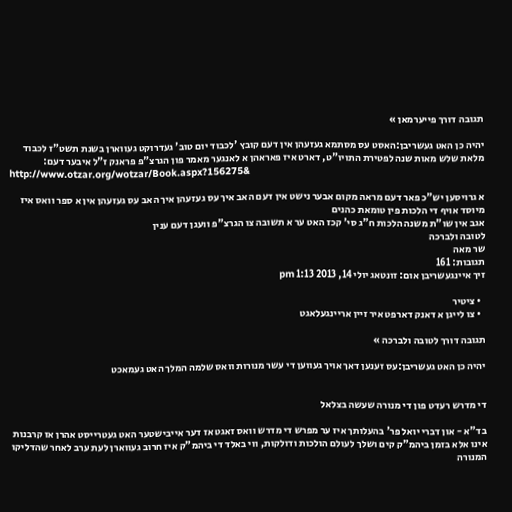תגובה דורך פייערמאן »

יהיה כן האט געשריבן:האסט עס מסתמא געזעהן אין דעם קובץ 'לכבוד יום טוב' געדרוקט געווארן בשנת תשט"ז לכבוד מלאת שלש מאות שנה לפטירת התויו"ט, דארט איז פאראהן א לאנגער מאמר פון הגרצ"פ פראנק ז"ל איבער דעם:
http://www.otzar.org/wotzar/Book.aspx?156275&

א גרויסען יש"כ פאר דעם מראה מקום אבער נישט אין דעם האב איך עס געזעהן איך האב עס געזעהן אין א ספר וואס איז מיוסד אויף די הלכות פין טומאת כהנים
אגב אין שו"ת משנה הלכות ח"ג סי' קכז האט ער א תשובה צו הגרצ"פ וועגן דעם ענין
לטובה ולברכה
שר מאה
תגובות: 161
זיך איינגעשריבן אום: זונטאג יולי 14, 2013 1:13 pm

  • ציטיר
  • צו לייגן א דאנק דארפט איר זיין אריינגעלאגט

תגובה דורך לטובה ולברכה »

יהיה כן האט געשריבן:עס זענען דאך אויך געווען די עשר מנורות וואס שלמה המלך האט געמאכט


די מדרש רעדט פון די מנורה שעשה בצלאל

בד"א - און דברי יואל פר' בהעלותך איז ער מפרש די מדרש וואס זאגט אז דער אייבישטער האט געטרייסט אהרן אז קרבנות אינו אלא בזמן ביהמ"ק קים ושלך לעולם הולכות ודולקות, ווי באלד די ביהמ"ק איז חרוב געווארן לעת ערב לאחר שהדליקו המנורה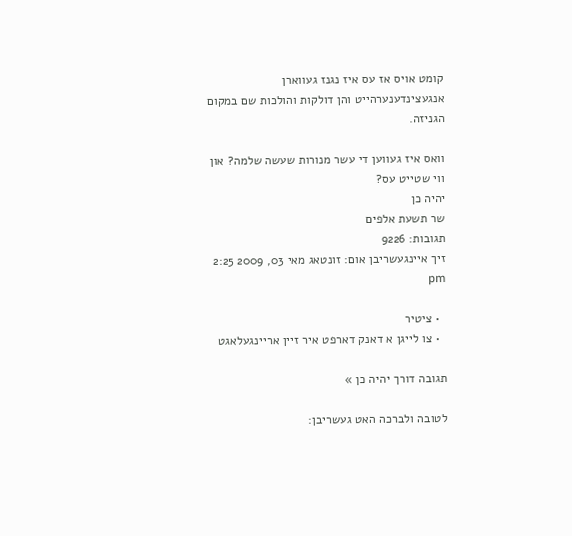קומט אויס אז עס איז נגנז געווארן אנגעצינדענערהייט והן דולקות והולכות שם במקום הגניזה.

וואס איז געווען די עשר מנורות שעשה שלמה? און ווי שטייט עס?
יהיה כן
שר תשעת אלפים
תגובות: 9226
זיך איינגעשריבן אום: זונטאג מאי 03, 2009 2:25 pm

  • ציטיר
  • צו לייגן א דאנק דארפט איר זיין אריינגעלאגט

תגובה דורך יהיה כן »

לטובה ולברכה האט געשריבן: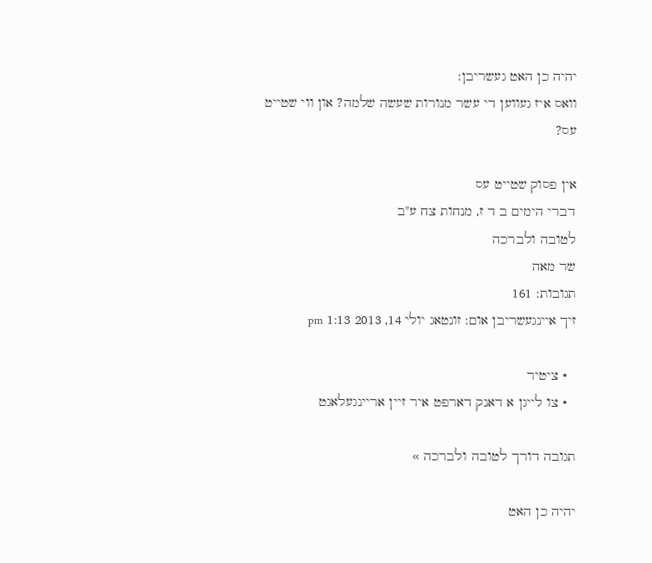יהיה כן האט געשריבן:
וואס איז געווען די עשר מנורות שעשה שלמה? און ווי שטייט עס?

אין פסוק שטייט עס
דברי הימים ב ד ז, מנחות צח ע"ב
לטובה ולברכה
שר מאה
תגובות: 161
זיך איינגעשריבן אום: זונטאג יולי 14, 2013 1:13 pm

  • ציטיר
  • צו לייגן א דאנק דארפט איר זיין אריינגעלאגט

תגובה דורך לטובה ולברכה »

יהיה כן האט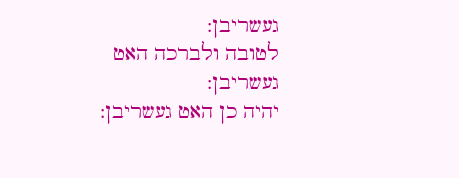געשריבן:
לטובה ולברכה האט געשריבן:
יהיה כן האט געשריבן: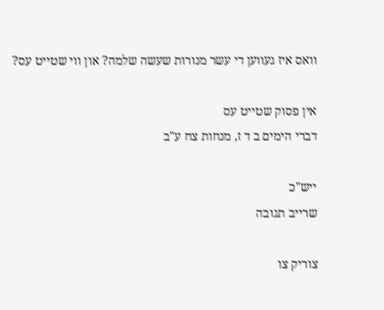וואס איז געווען די עשר מנורות שעשה שלמה? און ווי שטייט עס?

אין פסוק שטייט עס
דברי הימים ב ד ז, מנחות צח ע"ב

ייש"כ
שרייב תגובה

צוריק צו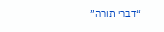“דברי תורה”